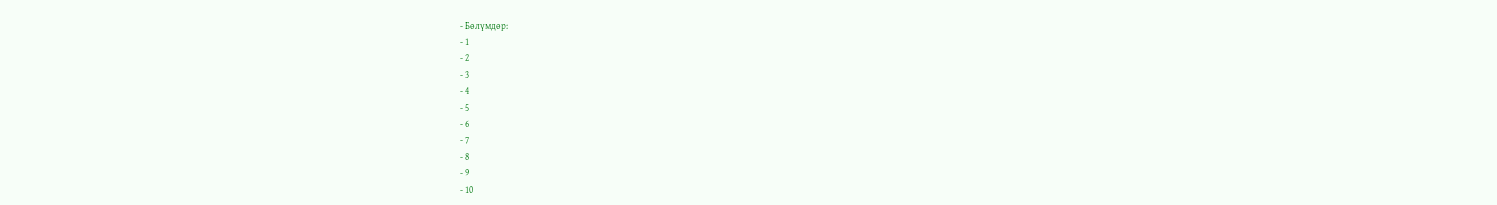- Бөлүмдөр:
- 1
- 2
- 3
- 4
- 5
- 6
- 7
- 8
- 9
- 10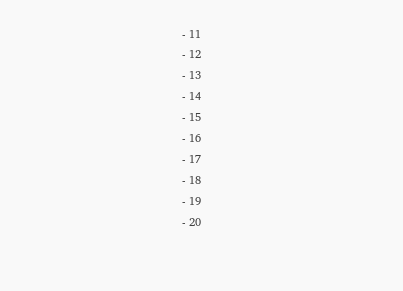- 11
- 12
- 13
- 14
- 15
- 16
- 17
- 18
- 19
- 20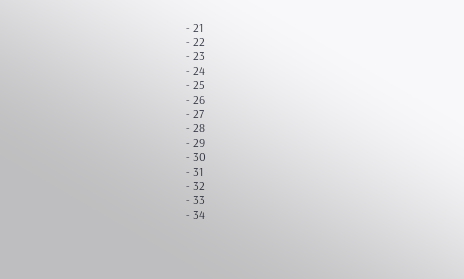- 21
- 22
- 23
- 24
- 25
- 26
- 27
- 28
- 29
- 30
- 31
- 32
- 33
- 34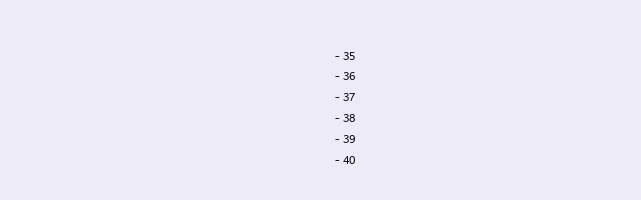- 35
- 36
- 37
- 38
- 39
- 40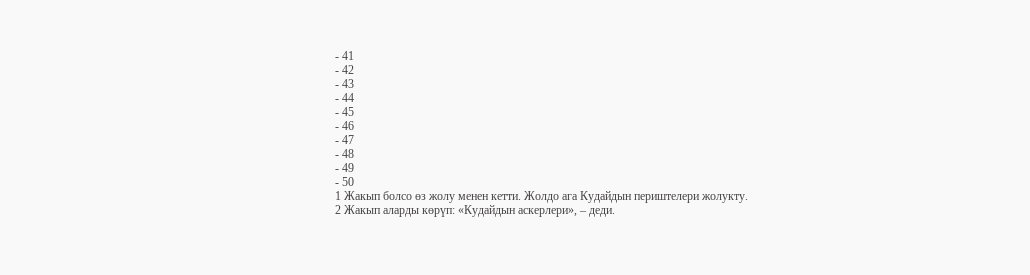- 41
- 42
- 43
- 44
- 45
- 46
- 47
- 48
- 49
- 50
1 Жакып болсо өз жолу менен кетти. Жолдо ага Кудайдын периштелери жолукту.
2 Жакып аларды көрүп: «Кудайдын аскерлери», – деди.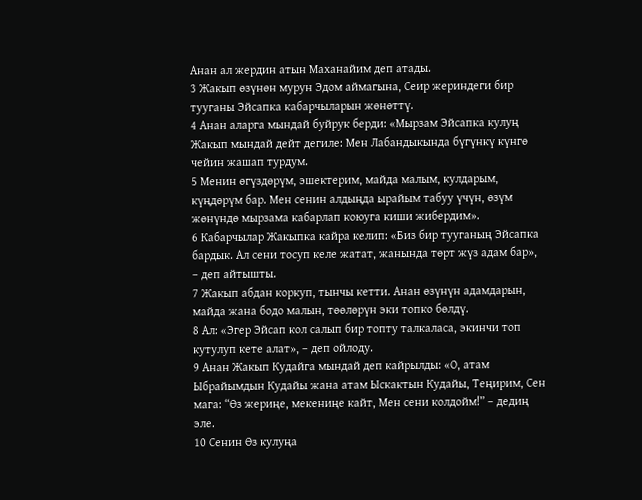Анан ал жердин атын Маханайим деп атады.
3 Жакып өзүнөн мурун Эдом аймагына, Сеир жериндеги бир тууганы Эйсапка кабарчыларын жөнөттү.
4 Анан аларга мындай буйрук берди: «Мырзам Эйсапка кулуң Жакып мындай дейт дегиле: Мен Лабандыкында бүгүнкү күнгө чейин жашап турдум.
5 Менин өгүздөрүм, эшектерим, майда малым, кулдарым, күңдөрүм бар. Мен сенин алдыңда ырайым табуу үчүн, өзүм жөнүндө мырзама кабарлап коюуга киши жибердим».
6 Кабарчылар Жакыпка кайра келип: «Биз бир тууганың Эйсапка бардык. Ал сени тосуп келе жатат, жанында төрт жүз адам бар», – деп айтышты.
7 Жакып абдан коркуп, тынчы кетти. Анан өзүнүн адамдарын, майда жана бодо малын, төөлөрүн эки топко бөлдү.
8 Ал: «Эгер Эйсап кол салып бир топту талкаласа, экинчи топ кутулуп кете алат», – деп ойлоду.
9 Анан Жакып Кудайга мындай деп кайрылды: «О, атам Ыбрайымдын Кудайы жана атам Ыскактын Кудайы, Теңирим, Сен мага: “Өз жериңе, мекениңе кайт, Мен сени колдойм!” – дедиң эле.
10 Сенин Өз кулуңа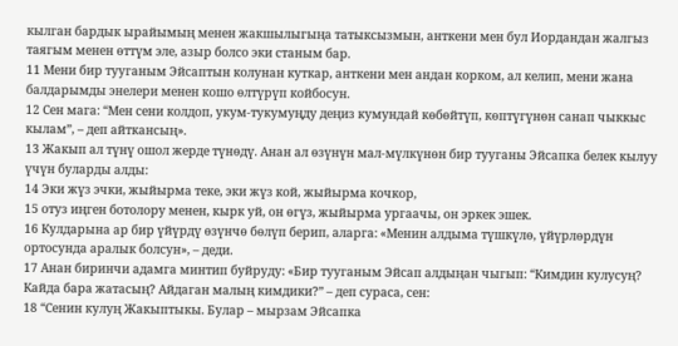кылган бардык ырайымың менен жакшылыгыңа татыксызмын, анткени мен бул Иордандан жалгыз таягым менен өттүм эле, азыр болсо эки станым бар.
11 Мени бир тууганым Эйсаптын колунан куткар, анткени мен андан корком, ал келип, мени жана балдарымды энелери менен кошо өлтүрүп койбосун.
12 Сен мага: “Мен сени колдоп, укум-тукумуңду деңиз кумундай көбөйтүп, көптүгүнөн санап чыккыс кылам”, – деп айткансың».
13 Жакып ал түнү ошол жерде түнөдү. Анан ал өзүнүн мал-мүлкүнөн бир тууганы Эйсапка белек кылуу үчүн буларды алды:
14 Эки жүз эчки, жыйырма теке, эки жүз кой, жыйырма кочкор,
15 отуз иңген ботолору менен, кырк уй, он өгүз, жыйырма ургаачы, он эркек эшек.
16 Кулдарына ар бир үйүрдү өзүнчө бөлүп берип, аларга: «Менин алдыма түшкүлө, үйүрлөрдүн ортосунда аралык болсун», – деди.
17 Анан биринчи адамга минтип буйруду: «Бир тууганым Эйсап алдыңан чыгып: “Кимдин кулусуң? Кайда бара жатасың? Айдаган малың кимдики?” – деп сураса, сен:
18 “Сенин кулуң Жакыптыкы. Булар – мырзам Эйсапка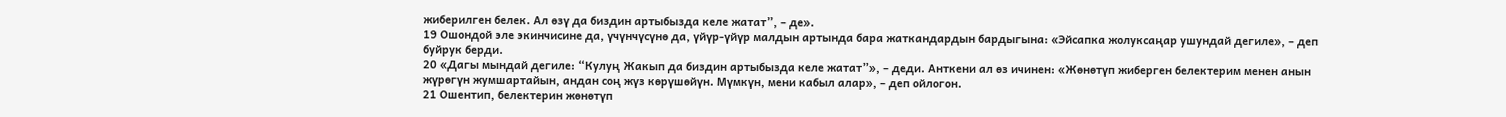жиберилген белек. Ал өзү да биздин артыбызда келе жатат”, – де».
19 Ошондой эле экинчисине да, үчүнчүсүнө да, үйүр-үйүр малдын артында бара жаткандардын бардыгына: «Эйсапка жолуксаңар ушундай дегиле», – деп буйрук берди.
20 «Дагы мындай дегиле: “Кулуң Жакып да биздин артыбызда келе жатат”», – деди. Анткени ал өз ичинен: «Жөнөтүп жиберген белектерим менен анын жүрөгүн жумшартайын, андан соң жүз көрүшөйүн. Мүмкүн, мени кабыл алар», – деп ойлогон.
21 Ошентип, белектерин жөнөтүп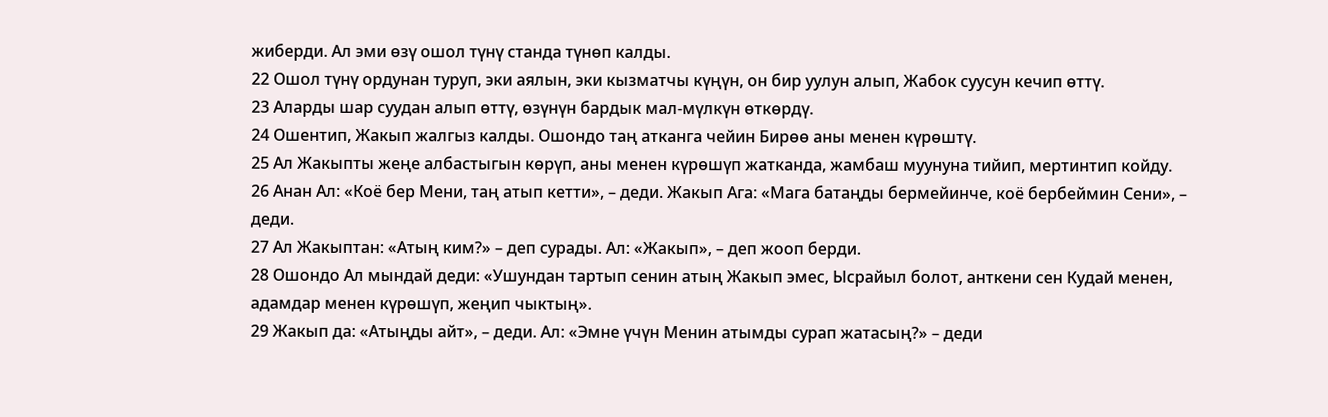жиберди. Ал эми өзү ошол түнү станда түнөп калды.
22 Ошол түнү ордунан туруп, эки аялын, эки кызматчы күңүн, он бир уулун алып, Жабок суусун кечип өттү.
23 Аларды шар суудан алып өттү, өзүнүн бардык мал-мүлкүн өткөрдү.
24 Ошентип, Жакып жалгыз калды. Ошондо таң атканга чейин Бирөө аны менен күрөштү.
25 Ал Жакыпты жеңе албастыгын көрүп, аны менен күрөшүп жатканда, жамбаш муунуна тийип, мертинтип койду.
26 Анан Ал: «Коё бер Мени, таң атып кетти», – деди. Жакып Ага: «Мага батаңды бермейинче, коё бербеймин Сени», – деди.
27 Ал Жакыптан: «Атың ким?» – деп сурады. Ал: «Жакып», – деп жооп берди.
28 Ошондо Ал мындай деди: «Ушундан тартып сенин атың Жакып эмес, Ысрайыл болот, анткени сен Кудай менен, адамдар менен күрөшүп, жеңип чыктың».
29 Жакып да: «Атыңды айт», – деди. Ал: «Эмне үчүн Менин атымды сурап жатасың?» – деди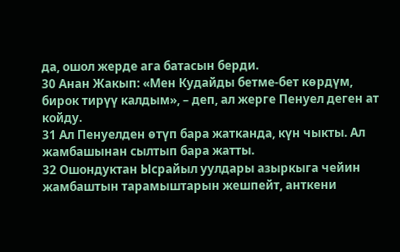да, ошол жерде ага батасын берди.
30 Анан Жакып: «Мен Кудайды бетме-бет көрдүм, бирок тирүү калдым», – деп, ал жерге Пенуел деген ат койду.
31 Ал Пенуелден өтүп бара жатканда, күн чыкты. Ал жамбашынан сылтып бара жатты.
32 Ошондуктан Ысрайыл уулдары азыркыга чейин жамбаштын тарамыштарын жешпейт, анткени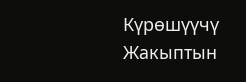Күрөшүүчү Жакыптын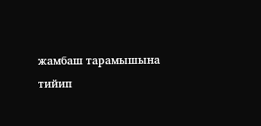жамбаш тарамышына тийип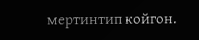мертинтип койгон.